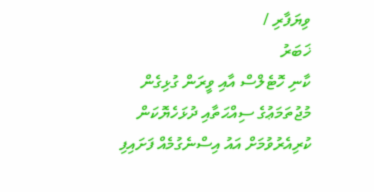ވިޔަފާރި /
ޚަބަރު
ކާނި ހޮޓެލްސް އާއި ވީރަން ގުޅިގެން މުޖުތަމަޢުގެ ސިއްޙަތާއި ދުޅަހެޔޮކަން ކުރިއެރުވުމަށް އައު އިސްނެގުމެއް ފަށައިފި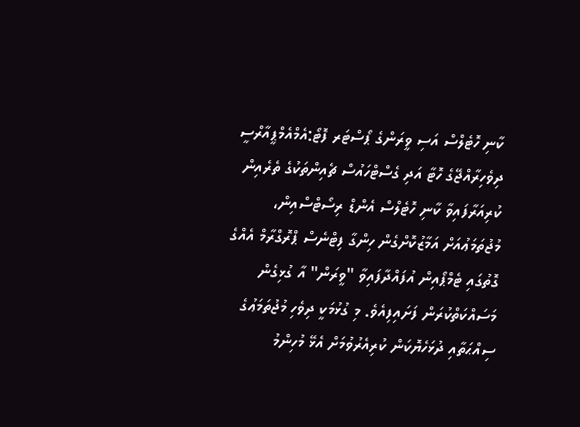ކާނި ހޮޓެލްސް އަސި ވީރަންގެ ޕޯސްޓަރ ފޮޓޯ:އެމްއެމްޕީއާރްސީ
ދިވެހިރާއްޖޭގެ ހޮޓާ އަދި ގެސްޓްހައުސް ޗެއިންތަކުގެ ތެރެއިން ކުރިއަރާފައިވާ ކާނި ހޮޓެލްސް އެންޑް ރިސޯޓްސްއިން، މުޖުތަމަޢުއަށް އަމާޒުކޮށްގެން ހިންގާ ފިޓްނެސް ޕްރޮގްރާމް އެއްގެ ގޮތުގައި ޓެމްޕޯއިން އުފައްދާފައިވާ "ވީރަން" އާ ގުޅިގެން މަސައްކަތްކުރަން ފަށައިފިއެވެ. މި ގުޅުމަކީ ދިވެހި މުޖުތަމަޢުގެ ސިއްޙަތާއި ދުޅަހެޔޮކަން ކުރިއެރުވުމަށް އެޅޭ މުހިންމު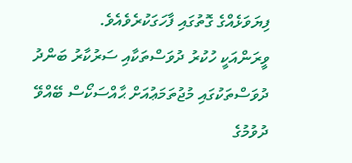ފިޔަވަޅެއްގެ ގޮތުގައި ފާހަގަކުރެވެއެވެ.
ވީރަންއަކީ ހުކުރު ދުވަސްތަކާއި ސަރުކާރު ބަންދު ދުވަސްތަކުގައި މުޖުތަމަޢުއަށް ޙާއްސަކޯސް ބޭއްވޭ ދުވުމުގެ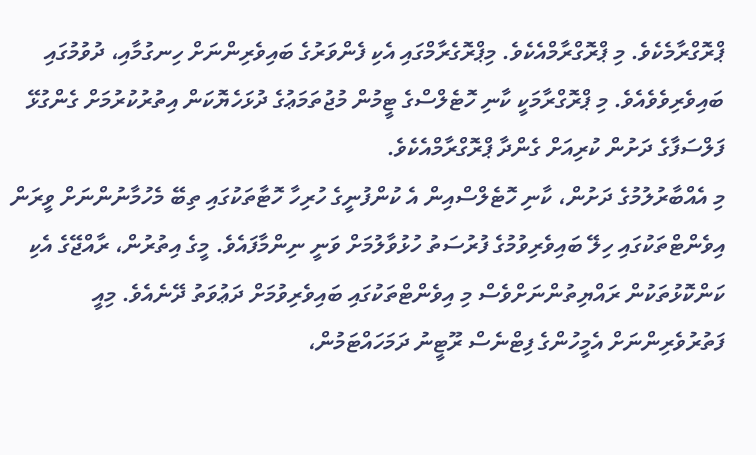ޕްރޮގްރާމެކެވެ. މި ޕްރޮގްރާމްއެކެވެ. މިޕްރޮގެރާމްގައި އެކި ފެންވަރުގެ ބައިވެރިންނަށް ހިނގުމާއި، ދުވުމުގައި ބައިވެރިވެވެއެވެ. މި ޕްރޮގްރާމަކީ ކާނި ހޮޓެލްސްގެ ޓީމުން މުޖުތަމަޢުގެ ދުޅަހެޔޮކަން އިތުރުކުރުމަށް ގެންގުޅޭ ފަލްސަފާގެ ދަށުން ކުރިއަށް ގެންދާ ޕްރޮގްރާމްއެކެވެ.
މި އެއްބާރުލުމުގެ ދަށުން، ކާނި ހޮޓެލްސްއިން އެ ކުންފުނީގެ ހުރިހާ ހޮޓާތަކުގައި ތިބޭ މެހުމާނުންނަށް ވީރަން އިވެންޓްތަކުގައި ހިލޭ ބައިވެރިވުމުގެ ފުރުސަތު ހުޅުވާލުމަށް ވަނީ ނިންމާފައެވެ. މީގެ އިތުރުން، ރާއްޖޭގެ އެކި ކަންކޮޅުތަކުން ރައްޔިތުންނަށްވެސް މި އިވެންޓްތަކުގައި ބައިވެރިވުމަށް ދަޢުވަތު ދޭނެއެވެ. މިއީ ފަތުރުވެރިންނަށް އެމީހުންގެ ފިޓްނެސް ރޫޓީނު ދަމަހައްޓަމުން،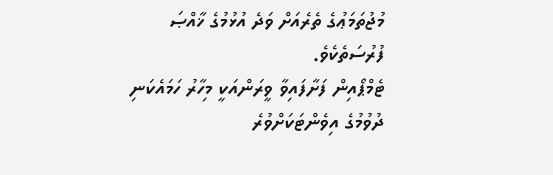މުޖުތަމަޢުގެ ތެރެއަށް ވަދެ އުޅުމުގެ ޚާއްޞަ ފުރުސަތެކެވެ.
ޓެމްޕޯއިން ފަށާފައިވާ ވީރަންއަކީ މިހާރު ހަމައެކަނި ދުވުމުގެ އިވެންޓަކަށްވުރެ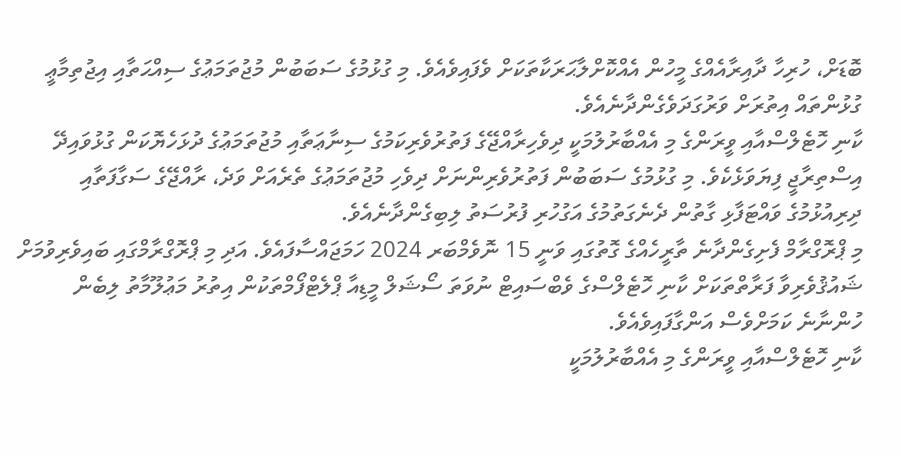ބޮޑަށް، ހުރިހާ ދާއިރާއެއްގެ މީހުން އެއްކޮށްލާޙަރަކާތަކަށް ވެފައިވެއެވެ. މި ގުޅުމުގެ ސަބަބުން މުޖުތަމަޢުގެ ސިއްޙަތާއި އިޖުތިމާޢީ ގުޅުންތައް އިތުރަށް ވަރުގަދަވެގެންދާނެއެވެ.
ކާނި ހޮޓެލްސްއާއި ވީރަންގެ މި އެއްބާރުލުމަކީ ދިވެހިރާއްޖޭގެ ފަތުރުވެރިކަމުގެ ސިނާޢަތާއި މުޖުތަމަޢުގެ ދުޅަހެޔޮކަން ގުޅުވައިދޭ އިސްތިރާޖީ ފިޔަވަޅެކެވެ. މި ގުޅުމުގެ ސަބަބުން ފަތުރުވެރިންނަށް ދިވެހި މުޖުތަމަޢުގެ ތެރެއަށް ވަދެ، ރާއްޖޭގެ ސަގާފަތާއި ދިރިއުޅުމުގެ ވައްޓަފާޅި ގާތުން ދެނެގަތުމުގެ އަގުހުރި ފުރުސަތު ލިބިގެންދާނެއެވެ.
މި ޕްރޮގްރާމް ފެށިގެންދާނެ ތާރީހެއްގެ ގޮތުގައި ވަނީ 15 ނޮވެމްބަރ 2024 ހަމަޖައްސާފައެވެ. އަދި މި ޕްރޮގްރާމްގައި ބައިވެރިވުމަށް ޝައުޤުވެރިވާ ފަރާތްތަކަށް ކާނި ހޮޓެލްސްގެ ވެބްސައިޓް ނުވަތަ ސޯޝަލް މީޑިއާ ޕްލެޓްފޯމްތަކުން އިތުރު މަޢުލޫމާތު ލިބެން ހުންނާނެ ކަމަށްވެސް އަންގާފައިވެއެވެ.
ކާނި ހޮޓެލްސްއާއި ވީރަންގެ މި އެއްބާރުލުމަކީ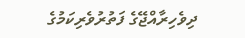ދިވެހިރާއްޖޭގެ ފަތުރުވެރިކަމުގެ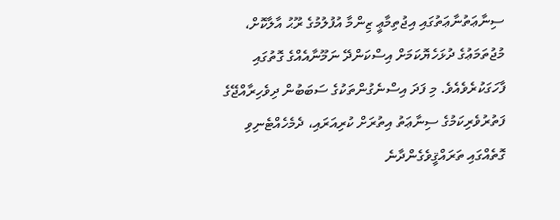ސިނާޢަތުނާޢަތުގައި އިޖުތިމާޢީ ޒިންމާ އުފުލުމުގެ ރޫޙު އާލާކޮށް، މުޖުތަމަޢުގެ ދުޅަހެޔޮކަމަށް އިސްކަންދޭ ނަމޫނާއެއްގެ ގޮތުގައި ފާހަގަކުރެވެއެވެ. މި ފަދަ އިސްނެގުންތަކުގެ ސަބަބުން ދިވެހިރާއްޖޭގެ ފަތުރުވެރިކަމުގެ ސިނާޢަތު އިތުރަށް ކުރިއަރައި، ދެމެހެއްޓެނިވި ގޮތެއްގައި ތަރައްޤީވެގެންދާނެ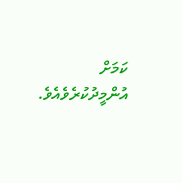ކަމަށް އުންމީދުކުރެވެއެވެ.